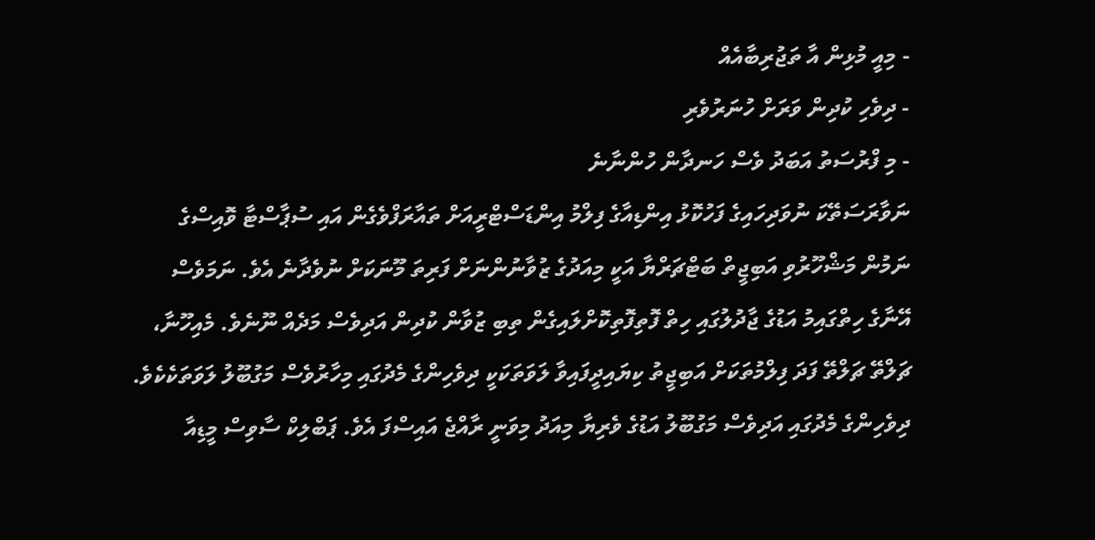- މިއީ މުޅިން އާ ތަޖުރިބާއެއް
- ދިވެހި ކުދިން ވަރަށް ހުނަރުވެރި
- މި ފްރުސަތު އަބަދު ވެސް ހަނދާން ހުންނާނެ
ނަވާރަސަތޭކަ ނުވަދިހައިގެ ފަހުކޮޅު އިންޑިއާގެ ފިލްމު އިންޑަސްޓްރީއަށް ތައާރަފްވެގެން އައި ސުޕާސްޓާ ވޮއިސްގެ ނަމުން މަޝްހޫރުވި އަބިޖީތް ބަޓްޗަރްޔާ އަކީ މިއަދުގެ ޒުވާނުންނަށް ފަރިތަ މޫނަކަށް ނުވެދާނެ އެވެ. ނަމަވެސް އޭނާގެ ހިތްގައިމު އަޑުގެ ޖާދުލުގައި ހިތް ފޮތިފޮތިކޮށްލައިގެން ތިބި ޒުވާން ކުދިން އަދިވެސް މަދެއް ނޫނެވެ. މެއިހޫނާ، ޗަލްތޭ ޗަލްތޭ ފަދަ ފިލްމުތަކަށް އަބިޖީތު ކިޔައިދީފައިވާ ލަވަތަކަކީ ދިވެހިންގެ މެދުގައި މިހާރުވެސް މަގުބޫލު ލަވަތަކެކެވެ.
ދިވެހިންގެ މެދުގައި އަދިވެސް މަގުބޫލު އަޑުގެ ވެރިޔާ މިއަދު މިވަނީ ރާއްޖެ އައިސްފަ އެވެ. ޕަބްލިކް ސާވިސް މީޑިއާ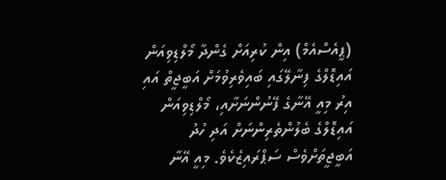(ޕީއެސްއެމް) އިން ކުރިއަށް ގެންދާ މޯލްޑިވިއަން އައިޑޮލްގެ ފިނާލޭގައި ބައިވެރިވުމަށް އަބީޖީތް އައި އިރު މިއީ އޭނާގެ ފޭނުންނަށާއި، މޯލްޑިވިއަން އައިޑޮލްގެ ބެލުންތެރިންނަށް އަދި ހުދު އަބީޖީތަށްވެސް ސަޕްރައިޒެކެވެ. މިއީ އޭނާ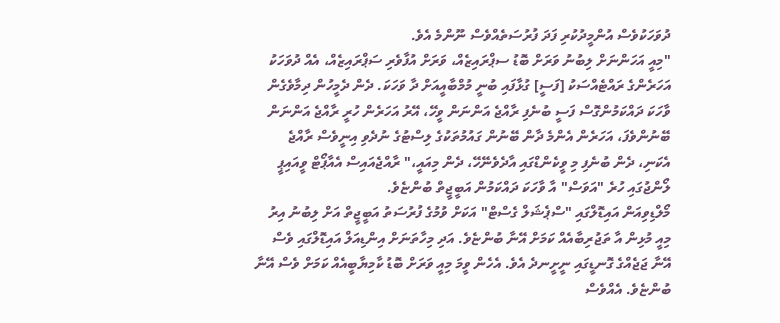ދުވަހަކުވެސް އުންމީދުކުރި ފަދަ ފުރުސަތެއްވެސް ނޫންމެ އެވެ.
"މިއީ އަހަންނަށް ލިބުނު ވަރަށް ބޮޑު ސޕްރައިޒެއް، ވަރަށް އުފާވެރި ސަޕްރައިޒެއް، އެއް ދުވަހަކު އަހަރެންގެ ރައްޓެއްސަކު [ފަސީ] ގުޅާފައި ބުނީ މުމްބާއީއަށް ދާ ވަހަކަ. ދެން ދެމީހުން ދިމާވެގެން ވާހަކަ ދައްކަމުންގޮސް ފަސީ ބުނެފި ރާއްޖެ އަންނަން ވީހޭ، އޭރު އަހަރެން ހުރީ ރާއްޖެ އަންނަން ބޭނުންވެފަ، އަހަރެން އެންމެ ދާން ބޭނުން ގައުމުތަކުގެ ލިސްޓުގެ ނުދެވި އިނީވެސް ރާއްޖެ އެކަނި، ދެން ބުނެފި މި ވީކެންޑްގައި އާދެވެނޭހޭ، ދެން މިއައީ،" ރާއްޖެއައިސް އެއާޕޯޓް ވީއައިޕީ ލޯންޖުގައި ހުރެ "އަވަސް" އާ ވާހަކަ ދައްކަމުން އަބީޖީތް ބުންޏެވެ.
މޯލްޑިވިއަން އައިޑޮލްގައި "ސްޕެޝަލް ގެސްޓް" އަކަށް ވުމުގެ ފުރުސަތު އަބީޖީތް އަށް ލިބުނު އިރު މިއީ މުޅިން އާ ތަޖުރިބާއެއް ކަމަށް އޭނާ ބުންޏެވެ. އަދި މިހާތަނަށް އިންޑިއަލް އައިޑޮލްގައި ވެސް އޭނާ ޖަޖެއްގެ ގޮނޑީގައި ނީށީނދެ އެވެ. އެހެން ވީމަ މިއީ ވަރަށް ބޮޑު ކާމިޔާބީއެއް ކަމަށް ވެސް އޭނާ ބުންޏެވެ. އެއްވެސް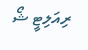ރިއަލިޓީ ޝޯ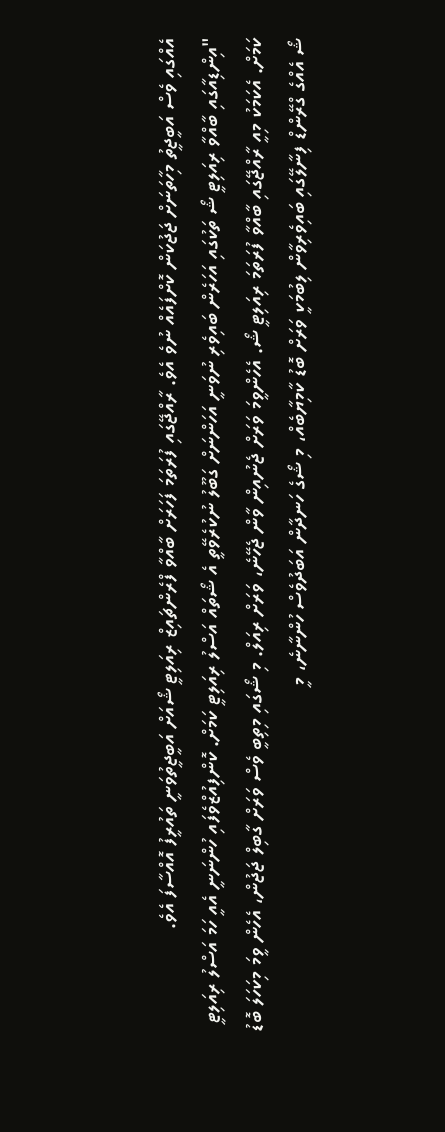އެއްގައި ވެސް އަބީޖީތު މިހާތަނަށް ޖަޖުކަން ކޮށްފައެއް ނުވެ އެވެ. ރާއްޖޭގައި ފުރަތަމަ ފަހަރަށް ބާއްވާ ފްރެންޗައިޒް ރިއަލިޓީ ޝޯއަށް އަބީޖީތުވަނީ ތައުރީފު އޮއްސާފަ އެވެ.
"އިންޑިއާގައި ބާއްވާ ރިއަލިޓީ ޝޯ ތަކުގައި އަހަރެން ބައިވެރި ނުވަނީ އަހަންނަށް ގަބޫލު ނުކުރެވޭތީ އެ ޝޯތައް އަސްލު ރިއަލިޓީ ކަމަށް. ކޮންފިއުޒްވެފައި ހުންނަނީ އެއީ ހަމަ އަސްލު ރިއަލިޓީ ކަމަށް. އެކަމަކު މިއީ ރާއްޖޭގައި ބާއްވާ ފުރަތަމަ ރިއަލިޓީ ޝޯ. އެހެންވީމަ ވަރަށް ޖެނުއިން ވާން ޖެހޭނެ، ވަރަށް ރިއަލް. މި ޝޯގައި މިތިބީ ވެސް ވަރަށް ގާބިލް ޖަޖުން، އެހެން ވީމަ މިކަހަލަ ބޮޑު ޝޯ އެއްގެ ގްރޭންޑް ފިނާލޭގައި ބައިވެރިވާން ލިބުމަކީ ވަރަށް ބޮޑު ކާމިޔާބެއް، މި ޝޯގެ ހަނދާން އަބަދުވެސް ހުންނާނެ، މީ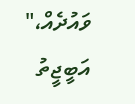ވައުދެއް،" އަބީޖީތު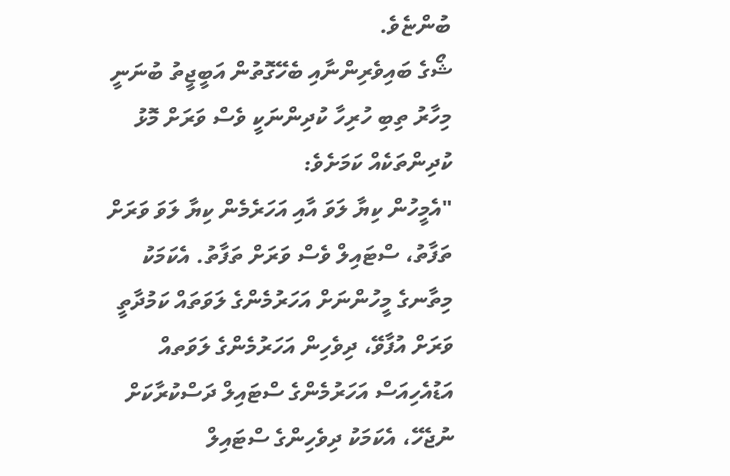ބުންޏެވެ.
ޝޯގެ ބައިވެރިންނާއި ބެހޭގޮތުން އަބީޖީތު ބުނަނީ މިހާރު ތިބި ހުރިހާ ކުދިންނަކީ ވެސް ވަރަށް މޮޅު ކުދިންތަކެއް ކަމަށެވެ:
"އެމީހުން ކިޔާ ލަވަ އާއި އަހަރެމެން ކިޔާ ލަވަ ވަރަށް ތަފާތު، ސްޓައިލް ވެސް ވަރަށް ތަފާތު. އެކަމަކު މިތާނގެ މީހުންނަށް އަހަރުމެންގެ ލަވަތައް ކަމުދާތީ ވަރަށް އުފާވޭ، ދިވެހިން އަހަރުމެންގެ ލަވަތއް އަޑުއެހިއަސް އަހަރުމެންގެ ސްޓައިލް ދަސްކުރާކަށް ނުޖެހޭ، އެކަމަކު ދިވެހިންގެ ސްޓައިލް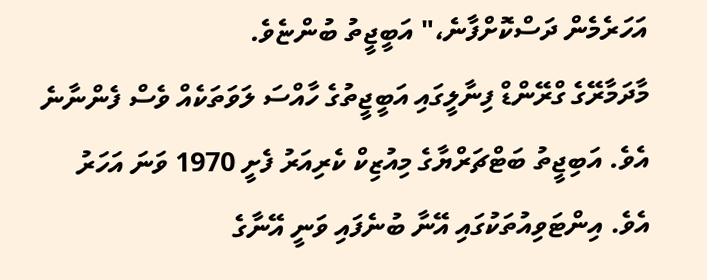އަހަރެމެން ދަސްކޮށްފާނެ،" އަބީޖީތު ބުންޏެވެ.
މާދަމާރޭގެ ގްރޭންޑް ފިނާލީގައި އަބީޖީތުގެ ހާއްސަ ލަވަތަކެއް ވެސް ފެންނާނެ އެވެ. އަބިޖީތު ބަޓްޗަރްޔާގެ މިއުޒިކް ކެރިއަރު ފެށީ 1970 ވަނަ އަހަރު އެވެ. އިންޓަވިއުތަކުގައި އޭނާ ބުނެފައި ވަނީ އޭނާގެ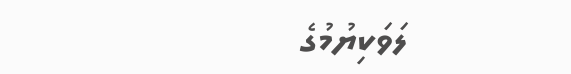ލަވަކިޔުމުގެ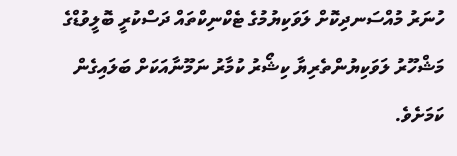ހުނަރު މުއްސަނދިކޮށް ލަވަކިޔުމުގެ ޓެކްނިކްތައް ދަސްކުރީ ބޮލީވުޑްގެ މަޝްހޫރު ލަވަކިޔުންތެރިޔާ ކިޝޯރު ކުމާރު ނަމޫނާއަކަށް ބަލައިގެން ކަމަށެވެ.